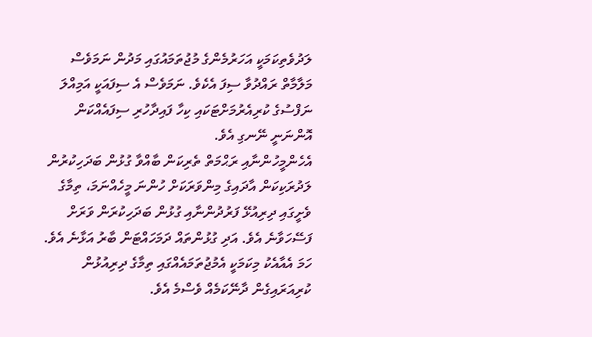ލަދުވެތިކަމަކީ އަހަރުމެންގެ މުޖުތަމައުގައި މަދުން ނަމަވެސް މަލާމާތް ރައްދުވާ ސިފަ އެކެވެ. ނަމަވެސް އެ ސިފައަކީ އަމިއްލަ ނަފްސުގެ ކުރިއެރުމަށްޓަކައި ކިހާ ފައިދާހުރި ސިފައެއްކަން އޮންނަނީ ނޭނގި އެވެ.
އެހެންމީހުންނާއި ރަޙްމަތް ތެރިކަން ބާއްވާ ގުޅުން ބަދަހިކުރުން
ލަދުރަކިކަން އާދައިގެ މިންވަރަކަށް ހުންނަ މީހެއްނަމަ، ތިމާގެ ވެށީގައި ދިރިއުޅޭ ފަރުދުންނާއި ގުޅުން ބަދަހިކުރަން ވަރަށް ފަސޭހަވާނެ އެވެ. އަދި ގުޅުންތައް ދަމަހައްޓަން ބާރު އަޅާނެ އެވެ. ހަމަ އެއާއެކު މިކަމަކީ އެމުޖުތަމައެއްގައި ތިމާގެ ދިރިއުޅުން ކުރިއަރައިގެން ދާނޭކަމެއް ވެސްމެ އެވެ.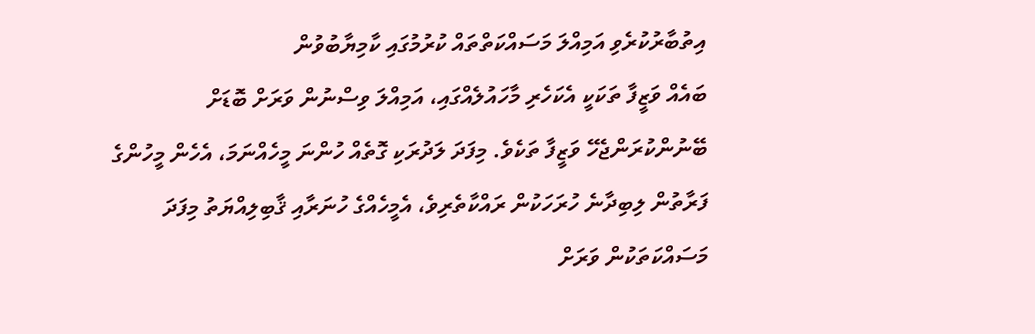އިތުބާރުކުރެވި އަމިއްލަ މަސައްކަތްތައް ކުރުމުގައި ކާމިޔާބުވުން
ބައެއް ވަޒީފާ ތަކަކީ އެކަހެރި މާހައުލެއްގައި، އަމިއްލަ ވިސްނުން ވަރަށް ބޮޑަށް ބޭނުންކުރަންޖެހޭ ވަޒީފާ ތަކެވެ. މިފަދަ ލަދުރަކި ގޮތެއް ހުންނަ މީހެއްނަމަ، އެހެން މީހުންގެ ފަރާތުން ލިބިދާނެ ހުރަހަކުން ރައްކާތެރިވެ، އެމީހެއްގެ ހުނަރާއި ޤާބިލިއްޔަތު މިފަދަ މަސައްކަތަކުން ވަރަށް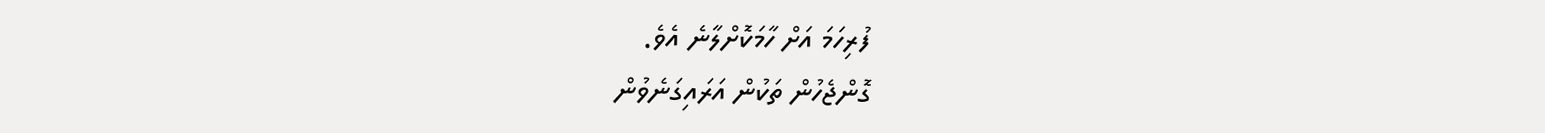ފުރިހަމަ އަށް ހާމަކޮށްލާނެ އެވެ.
ގޮންޖެހުން ތަކުން އަރައިގަނެވުން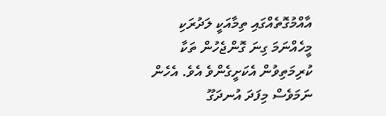އާއްމުގޮތެއްގައި ތިމާއަކީ ލަދުރަކި މީހެއްނަމަ ގިނަ ގޮންޖެހުން ތަކާ ކުރިމަތިވުން އެކަށީގެންވެ އެވެ. އެހެން ނަމަވެސް މިފަދަ އުނދަގޫ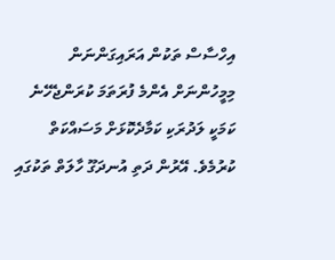އިހްސާސް ތަކުން އަރައިގަންނަން މިމީހުންނަށް އެންމެ ފުރަތަމަ ކުރަންޖެހޭނެ ކަމަކީ ލަދުރަކި ކަމާދެކޮޅަށް މަސައްކަތް ކުރުމެވެ. އޭރުން ދަތި އުނދަގޫ ހާލަތް ތަކުގައި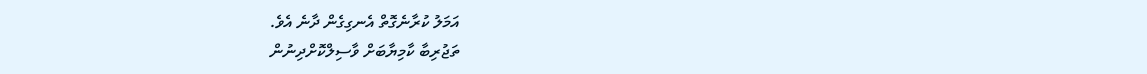އަމަލު ކުރާނެގޮތް އެނގިގެން ދާނެ އެވެ.
ތަޖުރިބާ ކާމިޔާބަށް ވާސިލްކޮށްދިނުން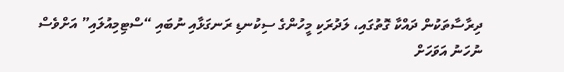ދިރާސާތަކުން ދައްކާ ގޮތުގައި، ލަދުރަކި މީހުންގެ ސިކުނޑި ރަނގަޅާއި ނުބައި “ސްޓިމިއުލައި” އަށްވެސް ނުހަނު އަވަހަށް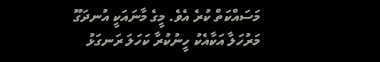މަސައްކަތް ކުރެ އެވެ. މީގެ މާނައަކީ އުނދަގޫ މަރުހަލާ އަކާއެކު ހީނުކުރާ ކަހަލަ ރަނގަޅު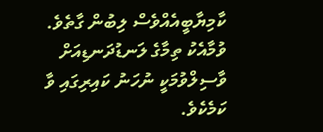ކާމިޔާބީއެއްވެސް ލިބުން ގާތެވެ. ވުމާއެކު ތިމާގެ ލަނޑުދަނޑިއަށް ވާސިލްވުމަކީ ނުހަނު ކައިރިގައި ވާ ކަމެކެވެ.